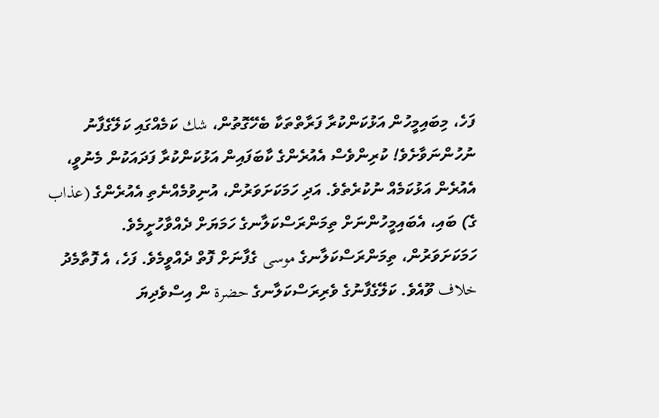ފަހެ، މިބައިމީހުން އަޅުކަންކުރާ ފަރާތްތަކާ ބެހޭގޮތުން، شك ކަމެއްގައި ކަލޭގެފާނު ނުހުންނަވާށެވެ! ކުރިންވެސް އެއުރެންގެ ކާބަފައިން އަޅުކަންކުރާ ފަދައަކުން މެނުވީ، އެއުރެން އަޅުކަމެއް ނުކުރެތެވެ. އަދި ހަމަކަށަވަރުން، އުނިވުމެއްނެތި އެއުރެންގެ (عذاب ގެ) ބައި، އެބައިމީހުންނަށް ތިމަންރަސްކަލާނގެ ހަމަޔަށް ދެއްވާހުށީމެވެ.
ހަމަކަށަވަރުން، ތިމަންރަސްކަލާނގެ موسى ގެފާނަށް ފޮތް ދެއްވީމެވެ. ފަހެ، އެ ފޮތާމެދު خلاف ވޫއެވެ. ކަލޭގެފާނުގެ ވެރިރަސްކަލާނގެ حضرة ން އިސްވެދިޔަ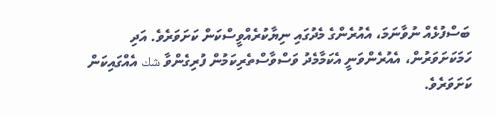ބަސްފުޅެއް ނުވާނަމަ، އެއުރެންގެ މެދުގައި ނިޔާކުރެއްވީސްކަން ކަށަވަރެވެ. އަދި ހަމަކަށަވަރުން، އެއުރެންވަނީ އެކަމާމެދު ވަސްވާސްތެރިކަމުން ފުރިގެންވާ شك އެއްގައިކަން ކަށަވަރެވެ.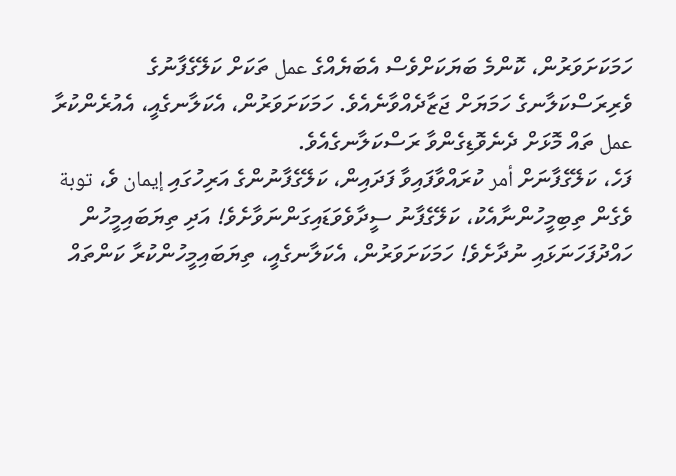ހަމަކަށަވަރުން، ކޮންމެ ބަޔަކަށްވެސް އެބަޔެއްގެ عمل ތަކަށް ކަލޭގެފާނުގެ ވެރިރަސްކަލާނގެ ހަމަޔަށް ޖަޒާދެއްވާނެއެވެ. ހަމަކަށަވަރުން، އެކަލާނގެއީ، އެއުރެންކުރާ عمل ތައް މޮޅަށް ދެނެވޮޑިގެންވާ ރަސްކަލާނގެއެވެ.
ފަހެ، ކަލޭގެފާނަށް أمر ކުރައްވާފައިވާ ފަދައިން، ކަލޭގެފާނުންގެ އަރިހުގައި إيمان ވެ، توبة ވެގެން ތިބިމީހުންނާއެކު، ކަލޭގެފާނު ސީދާވެވަޑައިގަންނަވާށެވެ! އަދި ތިޔަބައިމީހުން ހައްދުފަހަނަޅައި ނުދާށެވެ! ހަމަކަށަވަރުން، އެކަލާނގެއީ، ތިޔަބައިމީހުންކުރާ ކަންތައް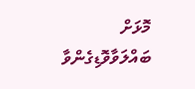މޮޅަށް ބައްލަވާވޮޑިގެންވާ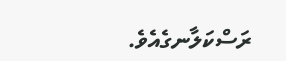ރަސްކަލާނގެއެވެ.